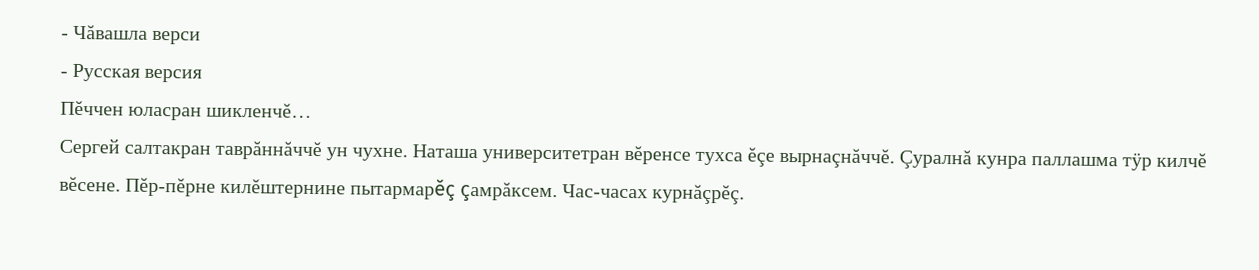- Чăвашла верси
- Русская версия
Пĕччен юласран шикленчĕ…
Сергей салтакран таврăннăччĕ ун чухне. Наташа университетран вĕренсе тухса ĕçе вырнаçнăччĕ. Çуралнă кунра паллашма тÿр килчĕ вĕсене. Пĕр-пĕрне килĕштернине пытармарĕç çамрăксем. Час-часах курнăçрĕç.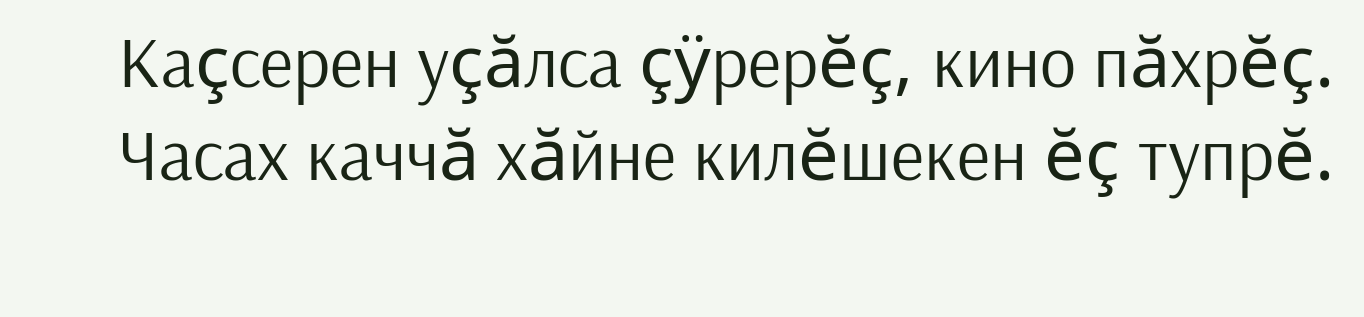Каçсерен уçăлса çÿрерĕç, кино пăхрĕç. Часах каччă хăйне килĕшекен ĕç тупрĕ.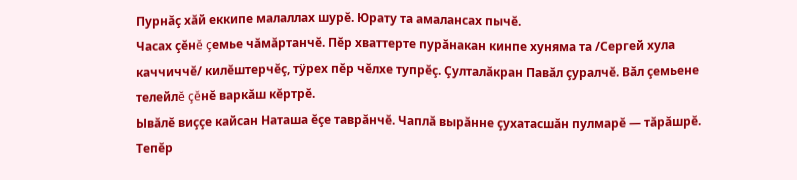Пурнăç хăй еккипе малаллах шурĕ. Юрату та амалансах пычĕ.
Часах çĕнĕ çемье чăмăртанчĕ. Пĕр хваттерте пурăнакан кинпе хуняма та /Сергей хула каччиччĕ/ килĕштерчĕç, тÿрех пĕр чĕлхе тупрĕç. Çулталăкран Павăл çуралчĕ. Вăл çемьене телейлĕ çĕнĕ варкăш кĕртрĕ.
Ывăлĕ виççе кайсан Наташа ĕçе таврăнчĕ. Чаплă вырăнне çухатасшăн пулмарĕ — тăрăшрĕ. Тепĕр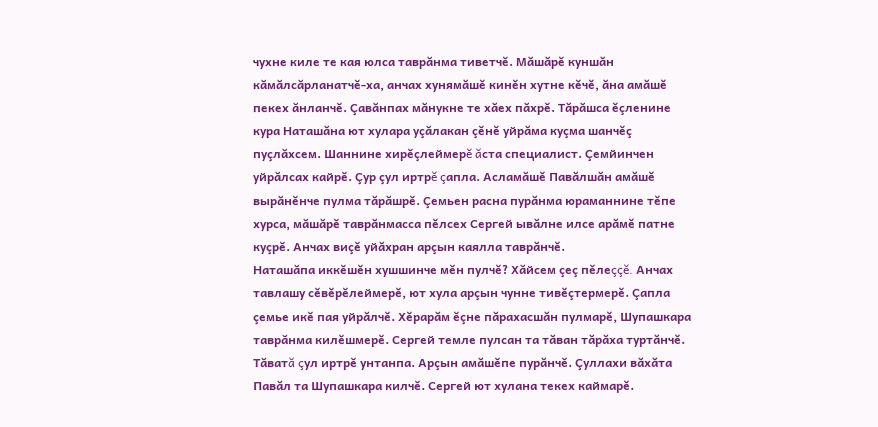чухне киле те кая юлса таврăнма тиветчĕ. Мăшăрĕ куншăн кăмăлсăрланатчĕ-ха, анчах хунямăшĕ кинĕн хутне кĕчĕ, ăна амăшĕ пекех ăнланчĕ. Çавăнпах мăнукне те хăех пăхрĕ. Тăрăшса ĕçленине кура Наташăна ют хулара уçăлакан çĕнĕ уйрăма куçма шанчĕç пуçлăхсем. Шаннине хирĕçлеймерĕ ăста специалист. Çемйинчен уйрăлсах кайрĕ. Çур çул иртрĕ çапла. Асламăшĕ Павăлшăн амăшĕ вырăнĕнче пулма тăрăшрĕ. Çемьен расна пурăнма юраманнине тĕпе хурса, мăшăрĕ таврăнмасса пĕлсех Сергей ывăлне илсе арăмĕ патне куçрĕ. Анчах виçĕ уйăхран арçын каялла таврăнчĕ.
Наташăпа иккĕшĕн хушшинче мĕн пулчĕ? Хăйсем çеç пĕлеççĕ. Анчах тавлашу сĕвĕрĕлеймерĕ, ют хула арçын чунне тивĕçтермерĕ. Çапла çемье икĕ пая уйрăлчĕ. Хĕрарăм ĕçне пăрахасшăн пулмарĕ, Шупашкара таврăнма килĕшмерĕ. Сергей темле пулсан та тăван тăрăха туртăнчĕ.
Тăватă çул иртрĕ унтанпа. Арçын амăшĕпе пурăнчĕ. Çуллахи вăхăта Павăл та Шупашкара килчĕ. Сергей ют хулана текех каймарĕ.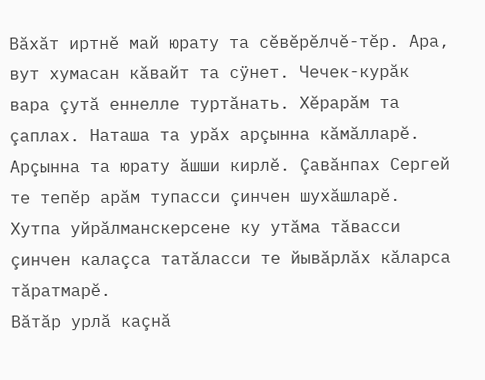Вăхăт иртнĕ май юрату та сĕвĕрĕлчĕ-тĕр. Ара, вут хумасан кăвайт та сÿнет. Чечек-курăк вара çутă еннелле туртăнать. Хĕрарăм та çаплах. Наташа та урăх арçынна кăмăлларĕ. Арçынна та юрату ăшши кирлĕ. Çавăнпах Сергей те тепĕр арăм тупасси çинчен шухăшларĕ. Хутпа уйрăлманскерсене ку утăма тăвасси çинчен калаçса татăласси те йывăрлăх кăларса тăратмарĕ.
Вăтăр урлă каçнă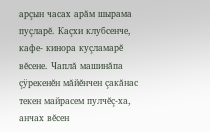арçын часах арăм шырама пуçларĕ. Каçхи клубсенче, кафе- кинора куçламарĕ вĕсене. Чаплă машинăпа çÿрекенĕн мăйĕнчен çакăнас текен майрасем пулчĕç-ха, анчах вĕсен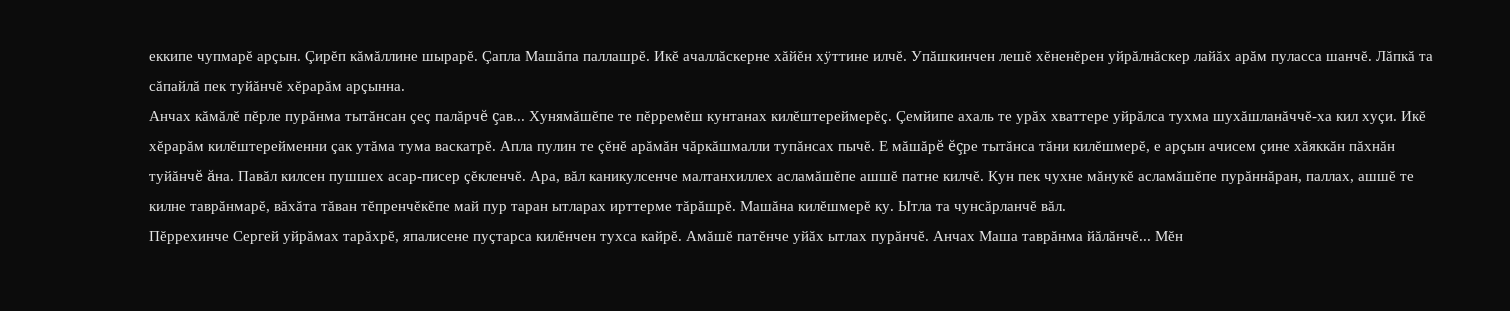еккипе чупмарĕ арçын. Çирĕп кăмăллине шырарĕ. Çапла Машăпа паллашрĕ. Икĕ ачаллăскерне хăйĕн хÿттине илчĕ. Упăшкинчен лешĕ хĕненĕрен уйрăлнăскер лайăх арăм пуласса шанчĕ. Лăпкă та сăпайлă пек туйăнчĕ хĕрарăм арçынна.
Анчах кăмăлĕ пĕрле пурăнма тытăнсан çеç палăрчĕ çав... Хунямăшĕпе те пĕрремĕш кунтанах килĕштереймерĕç. Çемйипе ахаль те урăх хваттере уйрăлса тухма шухăшланăччĕ-ха кил хуçи. Икĕ хĕрарăм килĕштерейменни çак утăма тума васкатрĕ. Апла пулин те çĕнĕ арăмăн чăркăшмалли тупăнсах пычĕ. Е мăшăрĕ ĕçре тытăнса тăни килĕшмерĕ, е арçын ачисем çине хăяккăн пăхнăн туйăнчĕ ăна. Павăл килсен пушшех асар-писер çĕкленчĕ. Ара, вăл каникулсенче малтанхиллех асламăшĕпе ашшĕ патне килчĕ. Кун пек чухне мăнукĕ асламăшĕпе пурăннăран, паллах, ашшĕ те килне таврăнмарĕ, вăхăта тăван тĕпренчĕкĕпе май пур таран ытларах ирттерме тăрăшрĕ. Машăна килĕшмерĕ ку. Ытла та чунсăрланчĕ вăл.
Пĕррехинче Сергей уйрăмах тарăхрĕ, япалисене пуçтарса килĕнчен тухса кайрĕ. Амăшĕ патĕнче уйăх ытлах пурăнчĕ. Анчах Маша таврăнма йăлăнчĕ... Мĕн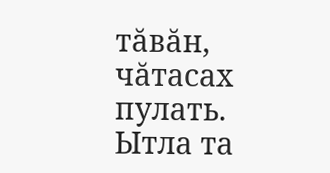тăвăн, чăтасах пулать. Ытла та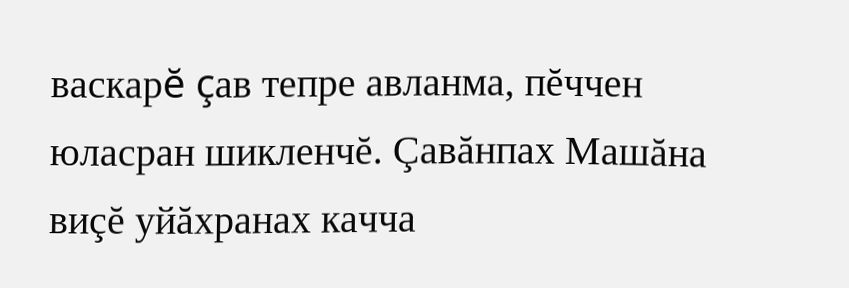васкарĕ çав тепре авланма, пĕччен юласран шикленчĕ. Çавăнпах Машăна виçĕ уйăхранах качча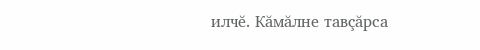илчĕ. Кăмăлне тавçăрса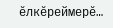ĕлкĕреймерĕ…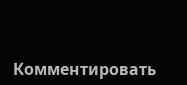Комментировать